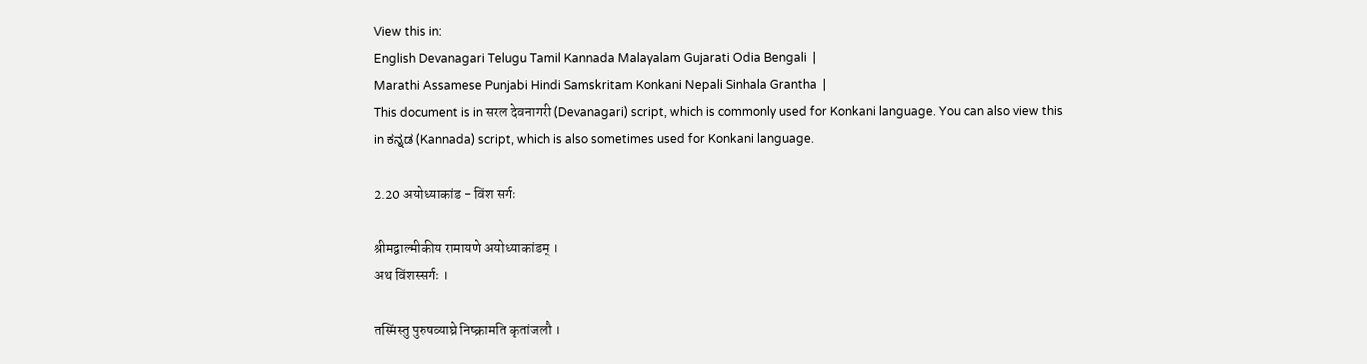View this in:
English Devanagari Telugu Tamil Kannada Malayalam Gujarati Odia Bengali  |
Marathi Assamese Punjabi Hindi Samskritam Konkani Nepali Sinhala Grantha  |
This document is in सरल देवनागरी (Devanagari) script, which is commonly used for Konkani language. You can also view this in ಕನ್ನಡ (Kannada) script, which is also sometimes used for Konkani language.

2.20 अयोध्याकांड - विंश सर्गः

श्रीमद्वाल्मीकीय रामायणे अयोध्याकांडम् ।
अथ विंशस्सर्गः ।

तस्मिंस्तु पुरुषव्याघ्रे निष्क्रामति कृतांजलौ ।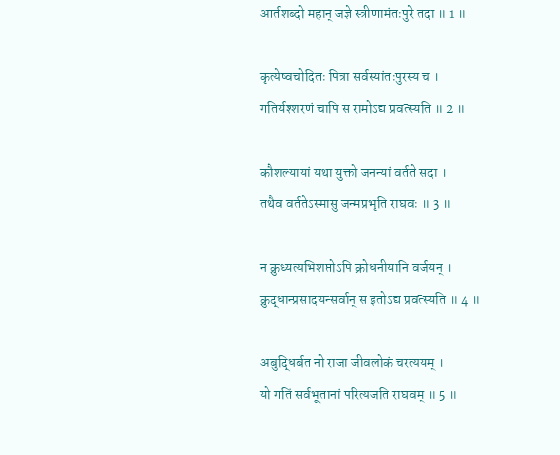आर्तशब्दो महान् जज्ञे स्त्रीणामंतःपुरे तदा ॥ 1 ॥

कृत्येष्वचोदितः पित्रा सर्वस्यांतःपुरस्य च ।
गतिर्यश्शरणं चापि स रामोऽद्य प्रवत्स्यति ॥ 2 ॥

कौशल्यायां यथा युक्तो जनन्यां वर्तते सदा ।
तथैव वर्ततेऽस्मासु जन्मप्रभृति राघवः ॥ 3 ॥

न क्रुध्यत्यभिशप्तोऽपि क्रोधनीयानि वर्जयन् ।
क्रुद्धान्प्रसादयन्सर्वान् स इतोऽद्य प्रवत्स्यति ॥ 4 ॥

अबुद्धिर्बत नो राजा जीवलोकं चरत्ययम् ।
यो गतिं सर्वभूतानां परित्यजति राघवम् ॥ 5 ॥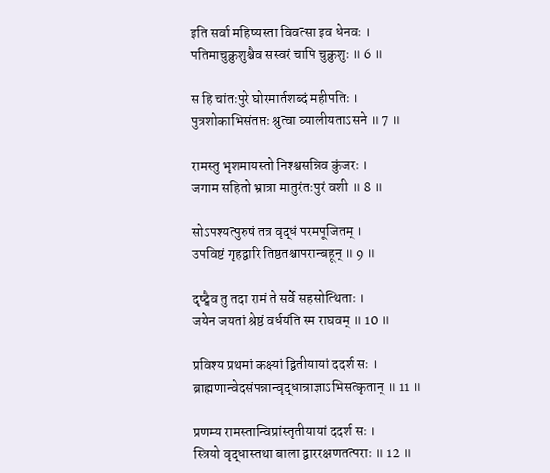इति सर्वा महिष्यस्ता विवत्सा इव धेनवः ।
पतिमाचुक्रुशुश्चैव सस्वरं चापि चुक्रुशुः ॥ 6 ॥

स हि चांतःपुरे घोरमार्तशब्दं महीपतिः ।
पुत्रशोकाभिसंतप्तः श्रुत्वा व्यालीयताऽसने ॥ 7 ॥

रामस्तु भृशमायस्तो निश्श्वसन्निव कुंजरः ।
जगाम सहितो भ्रात्रा मातुरंतःपुरं वशी ॥ 8 ॥

सोऽपश्यत्पुरुषं तत्र वृद्धं परमपूजितम् ।
उपविष्टं गृहद्वारि तिष्ठतश्चापरान्बहून् ॥ 9 ॥

दृष्ट्वैव तु तदा रामं ते सर्वे सहसोत्थिताः ।
जयेन जयतां श्रेष्ठं वर्धयंति स्म राघवम् ॥ 10 ॥

प्रविश्य प्रथमां कक्ष्यां द्वितीयायां ददर्श सः ।
ब्राह्मणान्वेदसंपन्नान्वृद्धान्राज्ञाऽभिसत्कृतान् ॥ 11 ॥

प्रणम्य रामस्तान्विप्रांस्तृतीयायां ददर्श सः ।
स्त्रियो वृद्धास्तथा बाला द्वाररक्षणतत्पराः ॥ 12 ॥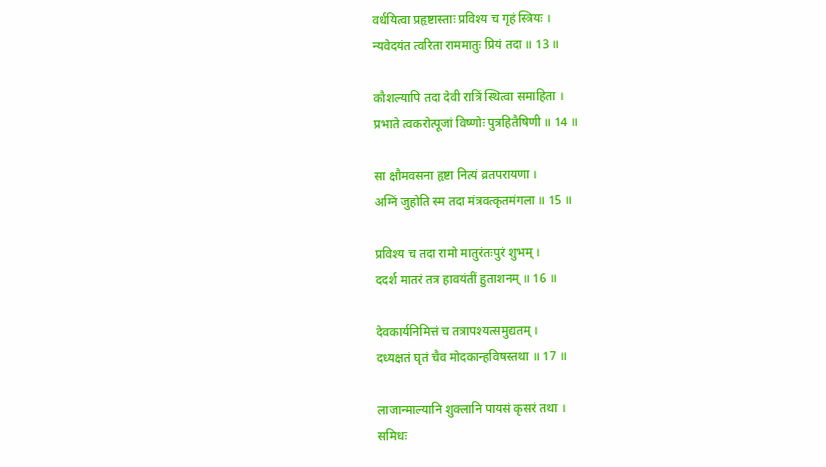वर्धयित्वा प्रहृष्टास्ताः प्रविश्य च गृहं स्त्रियः ।
न्यवेदयंत त्वरिता राममातुः प्रियं तदा ॥ 13 ॥

कौशल्यापि तदा देवी रात्रिं स्थित्वा समाहिता ।
प्रभाते त्वकरोत्पूजां विष्णोः पुत्रहितैषिणी ॥ 14 ॥

सा क्षौमवसना हृष्टा नित्यं व्रतपरायणा ।
अग्निं जुहोति स्म तदा मंत्रवत्कृतमंगला ॥ 15 ॥

प्रविश्य च तदा रामो मातुरंतःपुरं शुभम् ।
ददर्श मातरं तत्र हावयंतीं हुताशनम् ॥ 16 ॥

देवकार्यनिमित्तं च तत्रापश्यत्समुद्यतम् ।
दध्यक्षतं घृतं चैव मोदकान्हविषस्तथा ॥ 17 ॥

लाजान्माल्यानि शुक्लानि पायसं कृसरं तथा ।
समिधः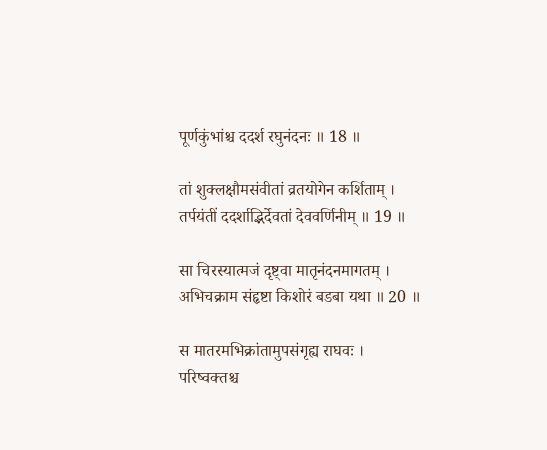पूर्णकुंभांश्च ददर्श रघुनंदनः ॥ 18 ॥

तां शुक्लक्षौमसंवीतां व्रतयोगेन कर्शिताम् ।
तर्पयंतीं ददर्शाद्भिर्देवतां देववर्णिनीम् ॥ 19 ॥

सा चिरस्यात्मजं दृष्ट्वा मातृनंदनमागतम् ।
अभिचक्राम संहृष्टा किशोरं बडबा यथा ॥ 20 ॥

स मातरमभिक्रांतामुपसंगृह्य राघवः ।
परिष्वक्तश्च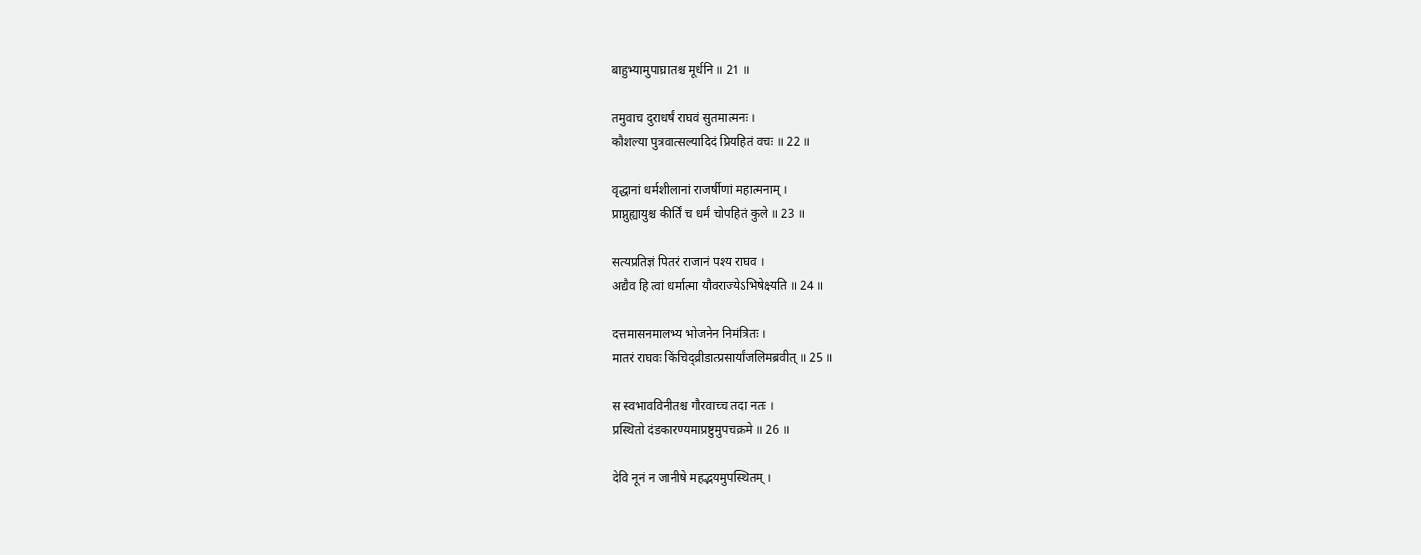बाहुभ्यामुपाघ्रातश्च मूर्धनि ॥ 21 ॥

तमुवाच दुराधर्षं राघवं सुतमात्मनः ।
कौशल्या पुत्रवात्सल्यादिदं प्रियहितं वचः ॥ 22 ॥

वृद्धानां धर्मशीलानां राजर्षीणां महात्मनाम् ।
प्राप्नुह्यायुश्च कीर्तिं च धर्मं चोपहितं कुले ॥ 23 ॥

सत्यप्रतिज्ञं पितरं राजानं पश्य राघव ।
अद्यैव हि त्वां धर्मात्मा यौवराज्येऽभिषेक्ष्यति ॥ 24 ॥

दत्तमासनमालभ्य भोजनेन निमंत्रितः ।
मातरं राघवः किंचिद्व्रीडात्प्रसार्यांजलिमब्रवीत् ॥ 25 ॥

स स्वभावविनीतश्च गौरवाच्च तदा नतः ।
प्रस्थितो दंडकारण्यमाप्रष्टुमुपचक्रमे ॥ 26 ॥

देवि नूनं न जानीषे महद्भयमुपस्थितम् ।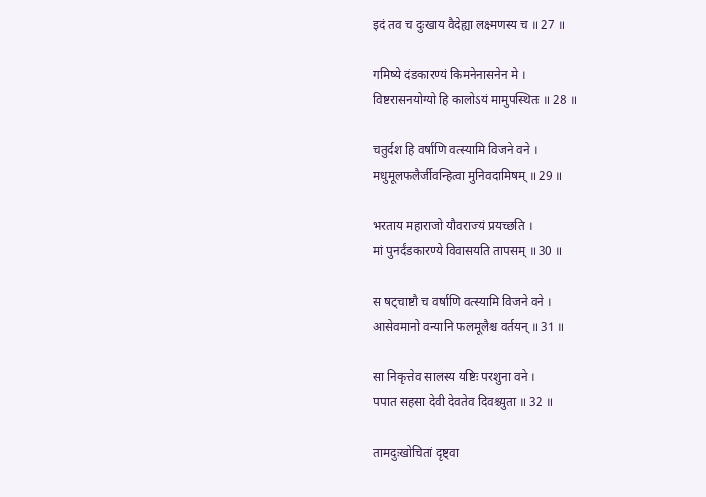इदं तव च दुःखाय वैदेह्या लक्ष्मणस्य च ॥ 27 ॥

गमिष्ये दंडकारण्यं किमनेनासनेन मे ।
विष्टरासनयोग्यो हि कालोऽयं मामुपस्थितः ॥ 28 ॥

चतुर्दश हि वर्षाणि वत्स्यामि विजने वने ।
मधुमूलफलैर्जीवन्हित्वा मुनिवदामिषम् ॥ 29 ॥

भरताय महाराजो यौवराज्यं प्रयच्छति ।
मां पुनर्दंडकारण्ये विवासयति तापसम् ॥ 30 ॥

स षट्चाष्टौ च वर्षाणि वत्स्यामि विजने वने ।
आसेवमानो वन्यानि फलमूलैश्च वर्तयन् ॥ 31 ॥

सा निकृत्तेव सालस्य यष्टिः परशुना वने ।
पपात सहसा देवी देवतेव दिवश्च्युता ॥ 32 ॥

तामदुःखोचितां दृष्ट्वा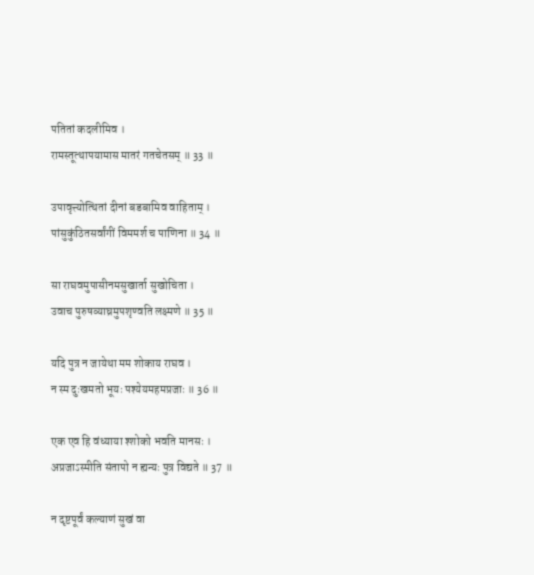पतितां कदलीमिव ।
रामस्तूत्थापयामास मातरं गतचेतसम् ॥ 33 ॥

उपावृत्त्योत्थितां दीनां बडबामिव वाहिताम् ।
पांसुकुंठितसर्वांगीं विममर्श च पाणिना ॥ 34 ॥

सा राघवमुपासीनमसुखार्ता सुखोचिता ।
उवाच पुरुषव्याघ्रमुपशृण्वति लक्ष्मणे ॥ 35 ॥

यदि पुत्र न जायेथा मम शोकाय राघव ।
न स्म दुःखमतो भूयः पश्येयमहमप्रजाः ॥ 36 ॥

एक एव हि वंध्याया श्शोको भवति मानसः ।
अप्रजाऽस्मीति संतापो न ह्यन्यः पुत्र विद्यते ॥ 37 ॥

न दृष्टपूर्वं कल्याणं सुखं वा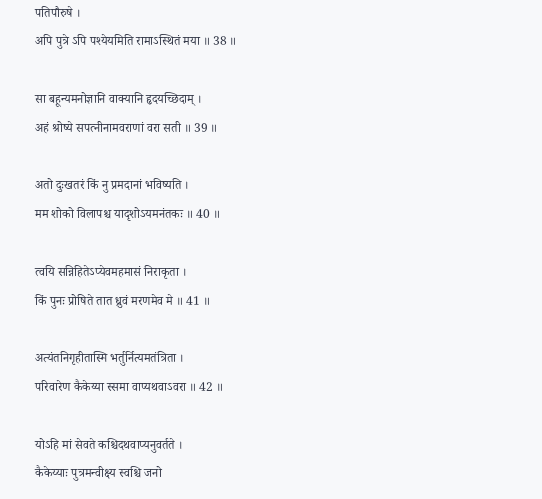पतिपौरुषे ।
अपि पुत्रे ऽपि पश्येयमिति रामाऽस्थितं मया ॥ 38 ॥

सा बहून्यमनोज्ञानि वाक्यानि हृदयच्छिदाम् ।
अहं श्रोष्ये सपत्नीनामवराणां वरा सती ॥ 39 ॥

अतो दुःखतरं किं नु प्रमदानां भविष्यति ।
मम शोको विलापश्च यादृशोऽयमनंतकः ॥ 40 ॥

त्वयि सन्निहितेऽप्येवमहमासं निराकृता ।
किं पुनः प्रोषिते तात ध्रुवं मरणमेव मे ॥ 41 ॥

अत्यंतनिगृहीतास्मि भर्तुर्नित्यमतंत्रिता ।
परिवारेण कैकेय्या स्समा वाप्यथवाऽवरा ॥ 42 ॥

योऽहि मां सेवते कश्चिदथवाप्यनुवर्तते ।
कैकेय्याः पुत्रमन्वीक्ष्य स्वश्चि जनो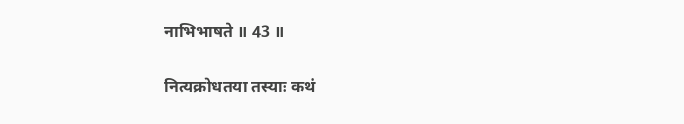नाभिभाषते ॥ 43 ॥

नित्यक्रोधतया तस्याः कथं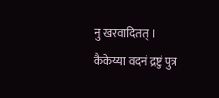नु खरवादितत् ।
कैकेय्या वदनं द्रष्टुं पुत्र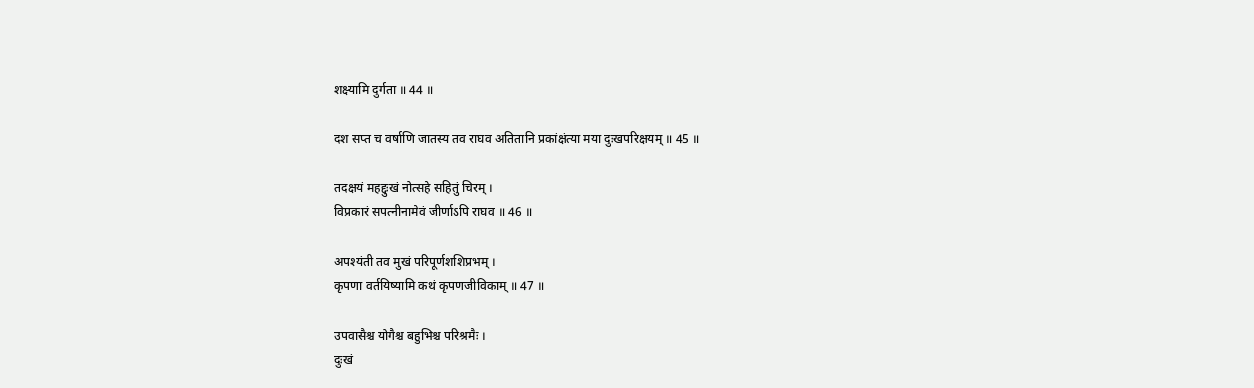शक्ष्यामि दुर्गता ॥ 44 ॥

दश सप्त च वर्षाणि जातस्य तव राघव अतितानि प्रकांक्षंत्या मया दुःखपरिक्षयम् ॥ 45 ॥

तदक्षयं महद्दुःखं नोत्सहे सहितुं चिरम् ।
विप्रकारं सपत्नीनामेवं जीर्णाऽपि राघव ॥ 46 ॥

अपश्यंती तव मुखं परिपूर्णशशिप्रभम् ।
कृपणा वर्तयिष्यामि कथं कृपणजीविकाम् ॥ 47 ॥

उपवासैश्च योगैश्च बहुभिश्च परिश्रमैः ।
दुःखं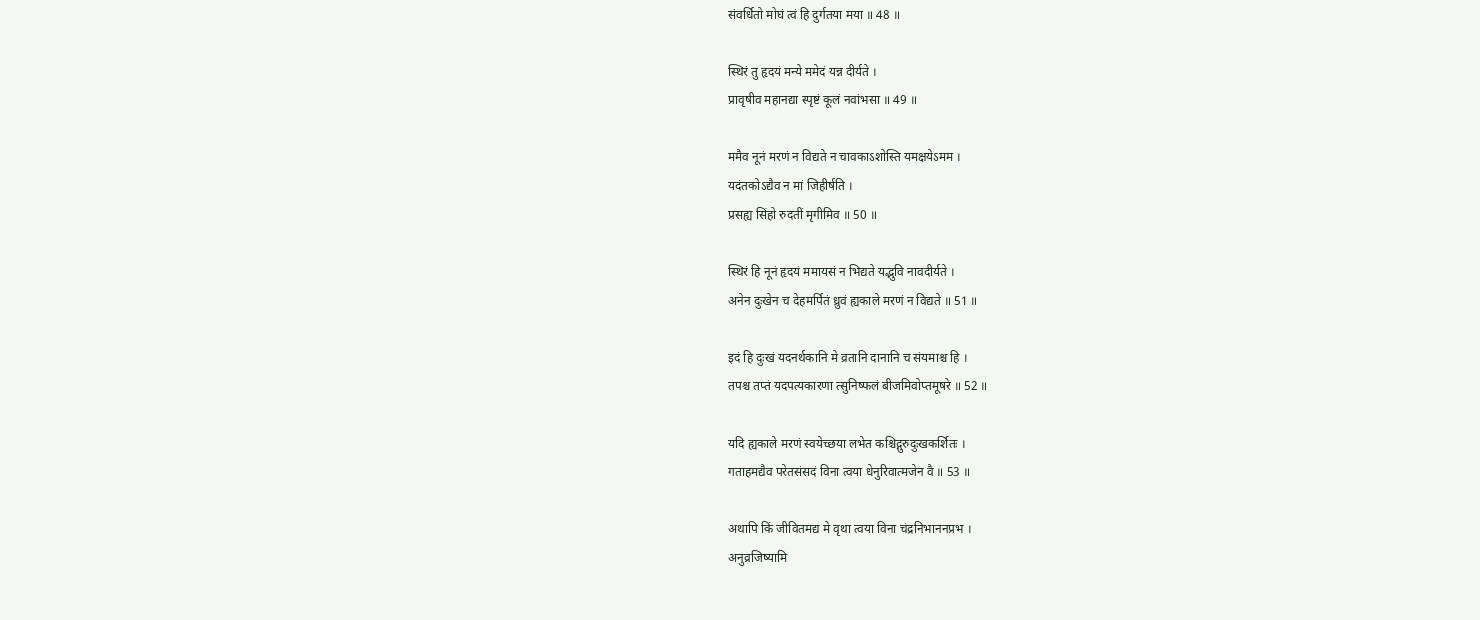संवर्धितो मोघं त्वं हि दुर्गतया मया ॥ 48 ॥

स्थिरं तु हृदयं मन्ये ममेदं यन्न दीर्यते ।
प्रावृषीव महानद्या स्पृष्टं कूलं नवांभसा ॥ 49 ॥

ममैव नूनं मरणं न विद्यते न चावकाऽशोस्ति यमक्षयेऽमम ।
यदंतकोऽद्यैव न मां जिहीर्षति ।
प्रसह्य सिंहो रुदतीं मृगीमिव ॥ 50 ॥

स्थिरं हि नूनं हृदयं ममायसं न भिद्यते यद्भुवि नावदीर्यते ।
अनेन दुःखेन च देहमर्पितं ध्रुवं ह्यकाले मरणं न विद्यते ॥ 51 ॥

इदं हि दुःखं यदनर्थकानि मे व्रतानि दानानि च संयमाश्च हि ।
तपश्च तप्तं यदपत्यकारणा त्सुनिष्फलं बीजमिवोप्तमूषरे ॥ 52 ॥

यदि ह्यकाले मरणं स्वयेच्छया लभेत कश्चिद्गुरुदुःखकर्शितः ।
गताहमद्यैव परेतसंसदं विना त्वया धेनुरिवात्मजेन वै ॥ 53 ॥

अथापि किं जीवितमद्य मे वृथा त्वया विना चंद्रनिभाननप्रभ ।
अनुव्रजिष्यामि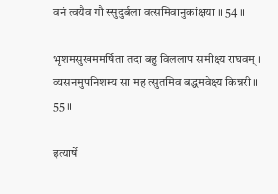वनं त्वयैव गौ स्सुदुर्बला वत्समिवानुकांक्षया ॥ 54 ॥

भृशमसुखममर्षिता तदा बहु विललाप समीक्ष्य राघवम् ।
व्यसनमुपनिशम्य सा मह त्सुतमिव बद्धमवेक्ष्य किन्नरी ॥ 55 ॥

इत्यार्षे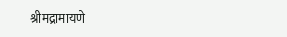श्रीमद्रामायणे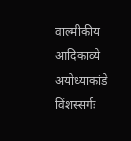वाल्मीकीय आदिकाव्ये अयोध्याकांडे विंशस्सर्गः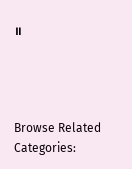॥




Browse Related Categories: